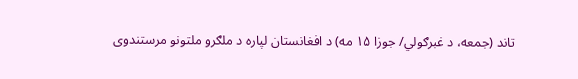تاند (جمعه، د غبرګولي/ جوزا ۱۵ مه) د افغانستان لپاره د ملګرو ملتونو مرستندوی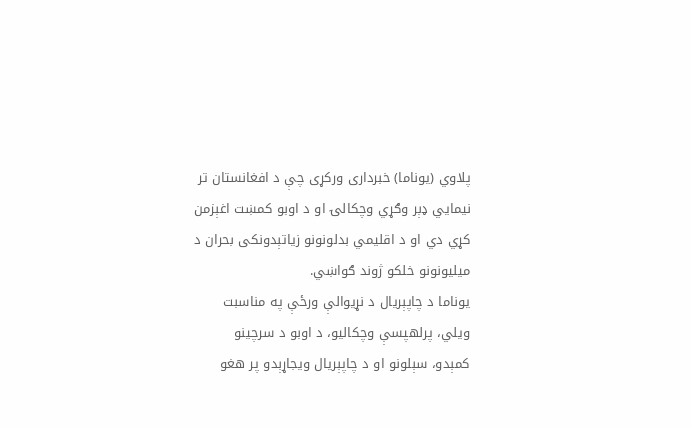پلاوي (یوناما) خبرداری ورکړی چې د افغانستان تر نیمایي ډېر وګړي وچکالۍ او د اوبو کمښت اغېزمن کړي دي او د اقلیمي بدلونونو زیاتېدونکی بحران د میلیونونو خلکو ژوند ګواښي.
یوناما د چاپېریال د نړیوالې ورځې په مناسبت ویلي، پرلهپسې وچکالیو، د اوبو د سرچینو کمېدو، سېلونو او د چاپېریال ویجاړېدو پر هغو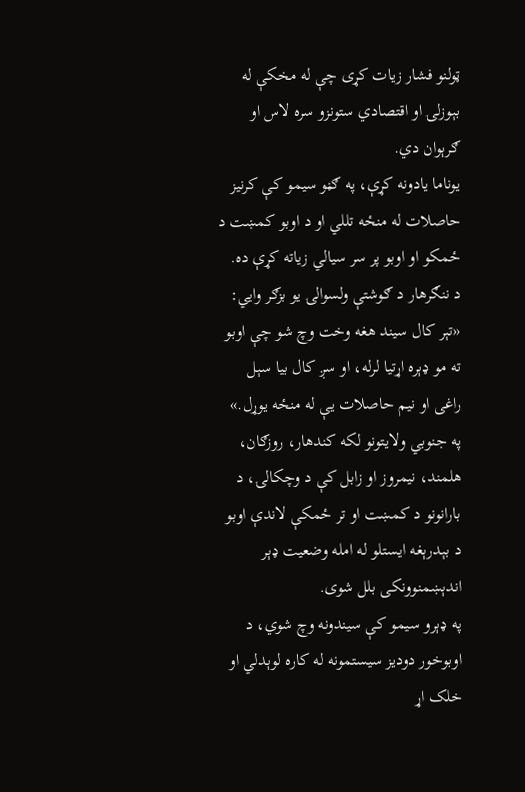ټولنو فشار زیات کړی چې له مخکې له بېوزلۍ او اقتصادي ستونزو سره لاس او ګرېوان دي.
یوناما یادونه کړې، په ګڼو سیمو کې کرنیز حاصلات له منځه تللي او د اوبو کمښت د ځمکو او اوبو پر سر سیالي زیاته کړې ده.
د ننګرهار د ګوشتې ولسوالۍ یو بزګر وایي: «تېر کال سیند هغه وخت وچ شو چې اوبو ته مو ډېره اړتیا لرله، او سږ کال بیا سېل راغی او نیم حاصلات یې له منځه یوړل.»
په جنوبي ولایتونو لکه کندهار، روزګان، هلمند، نیمروز او زابل کې د وچکالۍ، د بارانونو د کمښت او تر ځمکې لاندې اوبو د بېدرېغه ایستلو له امله وضعیت ډېر اندېښمنوونکی بلل شوی.
په ډېرو سیمو کې سیندونه وچ شوي، د اوبوخور دودیز سیستمونه له کاره لوېدلي او خلک اړ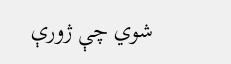شوي چې ژورې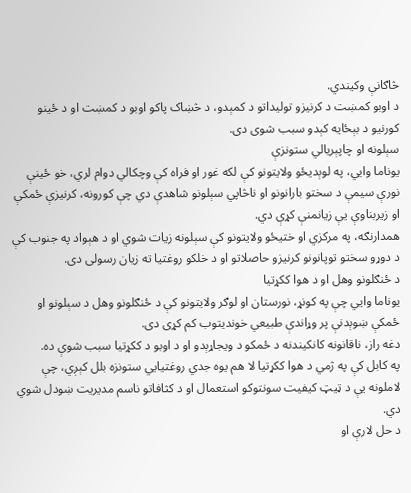څاګانې وکیندي.
د اوبو کمښت د کرنیزو تولیداتو د کمېدو، د څښاک پاکو اوبو د کمښت او د ځینو کورنیو د بېځایه کېدو سبب شوی دی.
سېلونه او چاپېریالي ستونزې
یوناما وایي، په لوېدیځو ولایتونو کې لکه غور او فراه کې وچکالي دوام لري، خو ځینې نورې سیمې د سختو بارانونو او ناڅاپي سېلونو شاهدې دي چې کورونه، کرنیزې ځمکې او زیربناوې یې زیانمنې کړې دي.
همدارنګه، په مرکزي او ختیځو ولایتونو کې سېلونه زیات شوي او د هېواد په جنوب کې د دوړو سختو توپانونو کرنیزو حاصلاتو او د خلکو روغتیا ته زیان رسولی دی.
د ځنګلونو وهل او د هوا ککړتیا
یوناما وایي چې په کونړ، نورستان او لوګر ولایتونو کې د ځنګلونو وهل د سېلونو او ځمکې ښوېدنې پر وړاندې طبیعي خوندیتوب کم کړی دی.
دغه راز، ناقانونه کانکیندنه د ځمکو د ویجاړېدو او د اوبو د ککړتیا سبب شوې ده.
په کابل کې په ژمي د هوا ککړتیا لا هم یوه جدي روغتیايي ستونزه بلل کېږي، چې لاملونه یې د ټیټ کیفیت سونتوکو استعمال او د کثافاتو ناسم مدیریت ښودل شوي دي.
د حل لارې او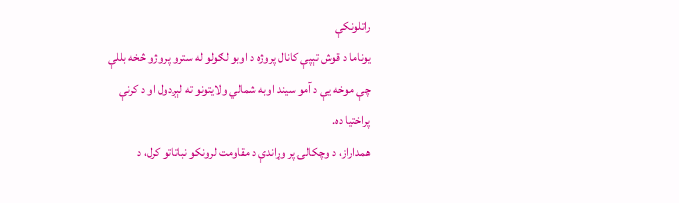راتلونکې
یوناما د قوش تېپې کانال پروژه د اوبو لګولو له سترو پروژو څخه بللې چې موخه یې د آمو سیند اوبه شمالي ولایتونو ته لېږدول او د کرنې پراختیا ده.
همداراز، د وچکالۍ پر وړاندې د مقاومت لرونکو نباتاتو کرل، د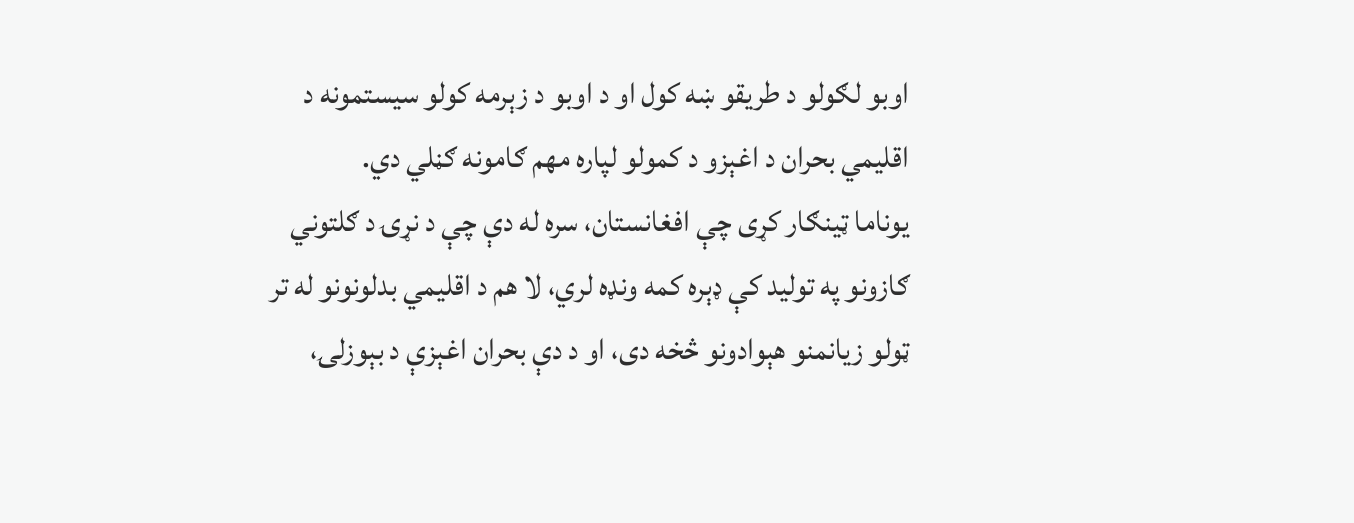اوبو لګولو د طریقو ښه کول او د اوبو د زېرمه کولو سیستمونه د اقلیمي بحران د اغېزو د کمولو لپاره مهم ګامونه ګڼلي دي.
یوناما ټینګار کړی چې افغانستان، سره له دې چې د نړۍ د ګلتوني ګازونو په تولید کې ډېره کمه ونډه لري، لا هم د اقلیمي بدلونونو له تر ټولو زیانمنو هېوادونو څخه دی، او د دې بحران اغېزې د بېوزلۍ،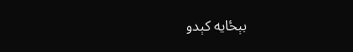بېځایه کېدو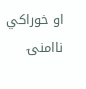او خوراکي ناامنۍ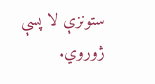ستونزې لا پسې ژوروي.